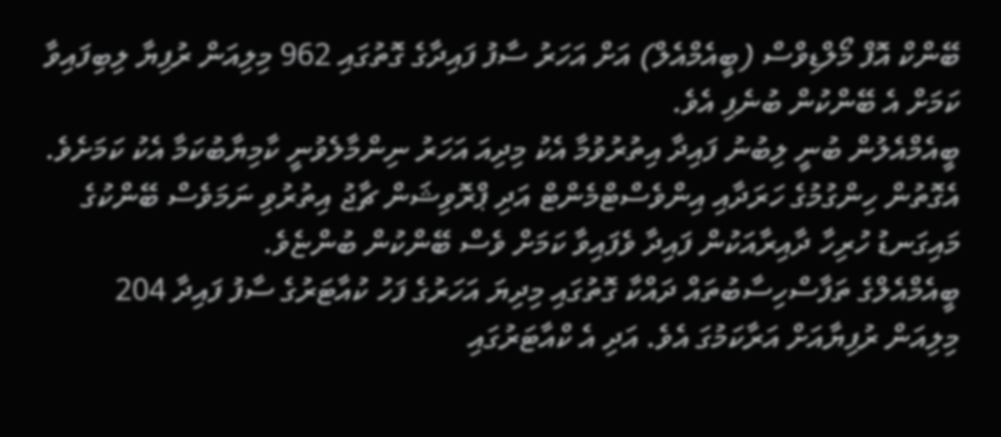ބޭންކް އޮފް މޯލްޑިވްސް (ބީއެމްއެލް) އަށް އަހަރު ސާފު ފައިދާގެ ގޮތުގައި 962 މިލިއަން ރުފިޔާ ލިބިފައިވާ ކަމަށް އެ ބޭންކުން ބުނެފި އެވެ.
ބީއެމްއެލުން ބުނީ ލިބުނު ފައިދާ އިތުރުވުމާ އެކު މިދިއަ އަހަރު ނިންމާލެވުނީ ކާމިޔާބުކަމާ އެކު ކަމަށެވެ. އެގޮތުން ހިންގުމުގެ ހަރަދާއި އިންވެސްޓްމެންޓް އަދި ޕްރޮވިޝަން ޗާޖު އިތުރުވި ނަމަވެސް ބޭންކުގެ މައިގަނޑު ހުރިހާ ދާއިރާއަކުން ފައިދާ ވެފައިވާ ކަމަށް ވެސް ބޭންކުން ބުންޏެވެ.
ބީއެމްއެލްގެ ތަފާސްހިސާބުތައް ދައްކާ ގޮތުގައި މިދިޔަ އަހަރުގެ ފަހު ކުއާޓަރުގެ ސާފު ފައިދާ 204 މިލިއަން ރުފިޔާއަށް އަރާކަމުގަ އެވެ. އަދި އެ ކްއާޓަރުގައި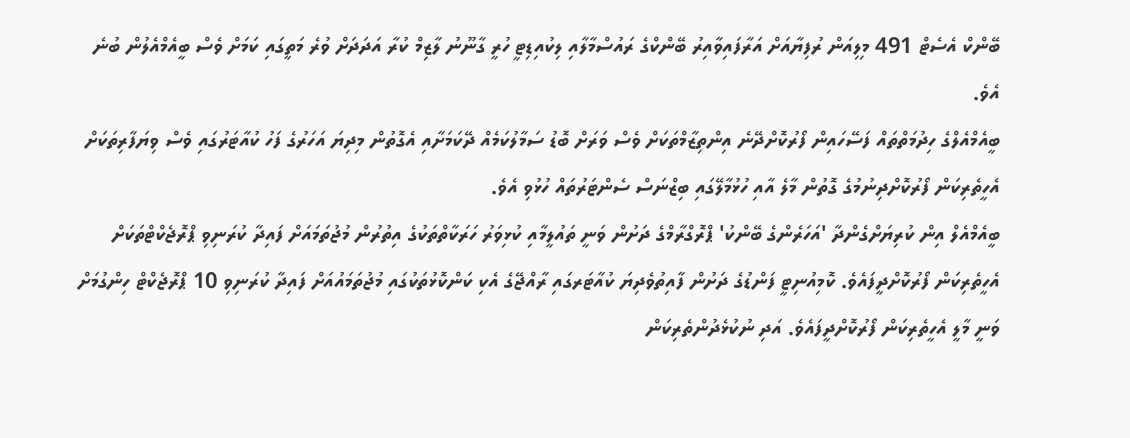ބޭންކް އެސެޓް 491 މިލިއަން ރުފިޔާއަށް އަރާފައިވާއިރު ބޭންކްގެ ރައުސްމާލާއި ލިކުއިޑިޓީ ހުރީ ގާނޫނު ލާޒިމް ކުރާ އަދަދަށް ވުރެ މަތީގައި ކަމަށް ވެސް ބީއެމްއެލުން ބުނެ އެވެ.
ބީއެމްއެލްގެ ހިދުމަތްތައް ފަސޭހައިން ފޯރުކޮށްދޭނެ އިންތިޒާމްތަކަށް ވެސް ވަރަށް ބޮޑު ސަމާލުކަމެއް ދޭކަމަށާއި އެގޮތުން މިދިޔަ އަހަރުގެ ފަހު ކުއާޓަރުގައި ވެސް ވިޔަފާރިތަކަށް އެހީތެރިކަން ފޯރުކޮށްދިނުމުގެ ގޮތުން މާލެ އާއި ހުޅުމާލޭގައި ބިޒްނަސް ސެންޓަރުތައް ހުޅުވި އެވެ.
ބީއެމްއެލް އިން ކުރިޔަށްގެންދާ 'އަހަރެންގެ ބޭންކު' ޕްރޮގްރާމްގެ ދަށުން ވަނީ ތައުލީމާއި ކުޅިވަރު ހަރަކާތްތަކުގެ އިތުރުން މުޖުތަމައަށް ފައިދާ ކުރަނިވި ޕްރޮޖެކްޓްތަކަށް އެހީތެރިކަން ފޯރުކޮށްދީފައެވެ. ކޮމިއުނިޓީ ފަންޑުގެ ދަށުން ފާއިތުވެދިޔަ ކުއާޓަރގައި ރާއްޖޭގެ އެކި ކަންކޮޅުތަކުގައި މުޖުތަމައުއަށް ފައިދާ ކުރަނިވި 10 ޕްރޮޖެކްޓް ހިންގުމަށް ވަނީ މާލީ އެހީތެރިކަން ފޯރުކޮށްދީފައެވެ. އަދި ނުކުޅެދުންތެރިކަން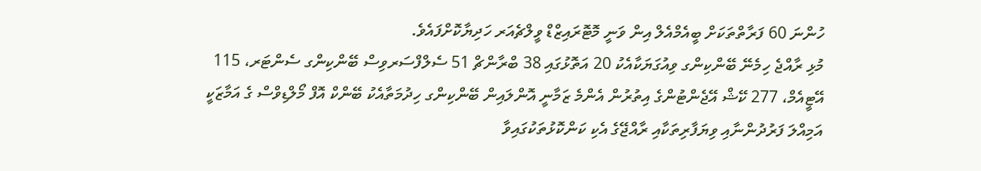ހުންނަ 60 ފަރާތްތަކަށް ބީއެމްއެލް އިން ވަނީ މޮޓޮރައިޒްޑް ވީލްޗެއަރ ހަދިޔާކޮށްފައެވެ.
މުޅި ރާއްޖެ ހިމެނޭ ބޭންކިންގ ވިއުގަޔަކާއެކު 20 އަތޮޅުގައި 38 ބްރާންޗް 51 ސެލްފްސަރވިސް ބޭންކިންގ ސެންޓަރ، 115 އޭޓީއެމް، 277 ކޭޝް އޭޖެންޓުންގެ އިތުރުން އެންމެ ޒަމާނީ އޮންލައިން ބޭންކިންގ ހިދުމަތާއެކު ބޭންކް އޮފް މޯލްޑިވްސް ގެ އަމާޒަކީ އަމިއްލަ ފަރުދުންނާއި ވިޔަފާރިތަކާއި ރާއްޖޭގެ އެކި ކަންކޮޅުތަކުގައިވާ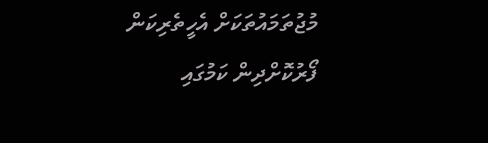މުޖުތަމައުތަކަށް އެހީތެރިކަން ފޯރުކޮށްދިން ކަމުގައި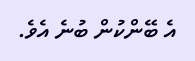އެ ބޭންކުން ބުނެ އެވެ.